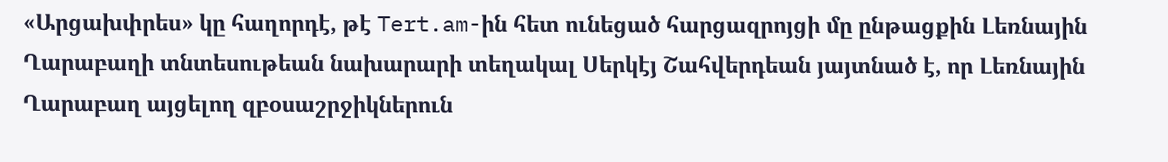«Արցախփրես» կը հաղորդէ, թէ Tert.am-ին հետ ունեցած հարցազրոյցի մը ընթացքին Լեռնային Ղարաբաղի տնտեսութեան նախարարի տեղակալ Սերկէյ Շահվերդեան յայտնած է, որ Լեռնային Ղարաբաղ այցելող զբօսաշրջիկներուն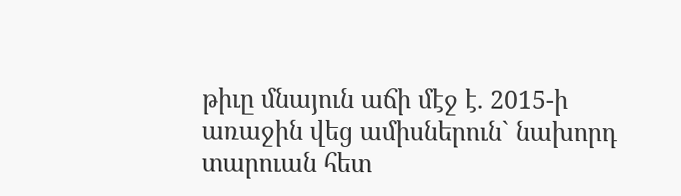թիւը մնայուն աճի մէջ է. 2015-ի առաջին վեց ամիսներուն` նախորդ տարուան հետ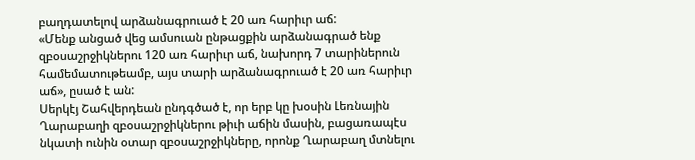բաղդատելով արձանագրուած է 20 առ հարիւր աճ:
«Մենք անցած վեց ամսուան ընթացքին արձանագրած ենք զբօսաշրջիկներու 120 առ հարիւր աճ, նախորդ 7 տարիներուն համեմատութեամբ, այս տարի արձանագրուած է 20 առ հարիւր աճ», ըսած է ան:
Սերկէյ Շահվերդեան ընդգծած է, որ երբ կը խօսին Լեռնային Ղարաբաղի զբօսաշրջիկներու թիւի աճին մասին, բացառապէս նկատի ունին օտար զբօսաշրջիկները, որոնք Ղարաբաղ մտնելու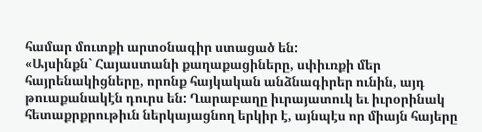համար մուտքի արտօնագիր ստացած են:
«Այսինքն` Հայաստանի քաղաքացիները, սփիւռքի մեր հայրենակիցները, որոնք հայկական անձնագիրեր ունին, այդ թուաքանակէն դուրս են: Ղարաբաղը իւրայատուկ եւ իւրօրինակ հետաքրքրութիւն ներկայացնող երկիր է, այնպէս որ միայն հայերը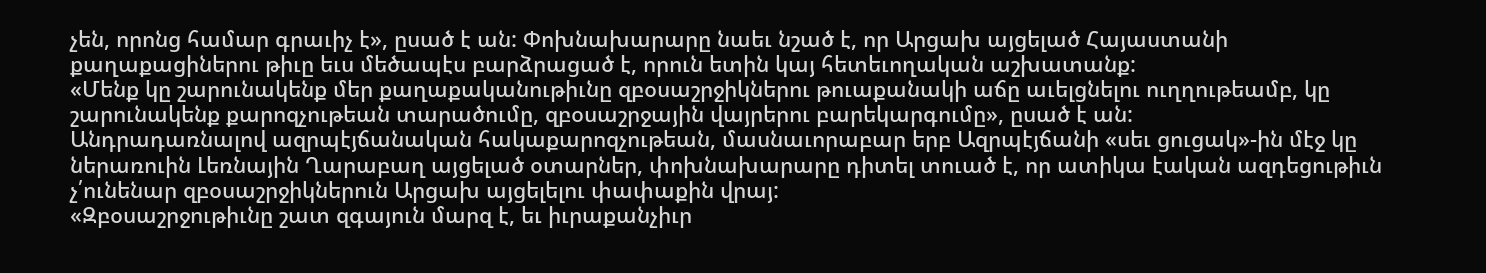չեն, որոնց համար գրաւիչ է», ըսած է ան: Փոխնախարարը նաեւ նշած է, որ Արցախ այցելած Հայաստանի քաղաքացիներու թիւը եւս մեծապէս բարձրացած է, որուն ետին կայ հետեւողական աշխատանք:
«Մենք կը շարունակենք մեր քաղաքականութիւնը զբօսաշրջիկներու թուաքանակի աճը աւելցնելու ուղղութեամբ, կը շարունակենք քարոզչութեան տարածումը, զբօսաշրջային վայրերու բարեկարգումը», ըսած է ան:
Անդրադառնալով ազրպէյճանական հակաքարոզչութեան, մասնաւորաբար երբ Ազրպէյճանի «սեւ ցուցակ»-ին մէջ կը ներառուին Լեռնային Ղարաբաղ այցելած օտարներ, փոխնախարարը դիտել տուած է, որ ատիկա էական ազդեցութիւն չ՛ունենար զբօսաշրջիկներուն Արցախ այցելելու փափաքին վրայ:
«Զբօսաշրջութիւնը շատ զգայուն մարզ է, եւ իւրաքանչիւր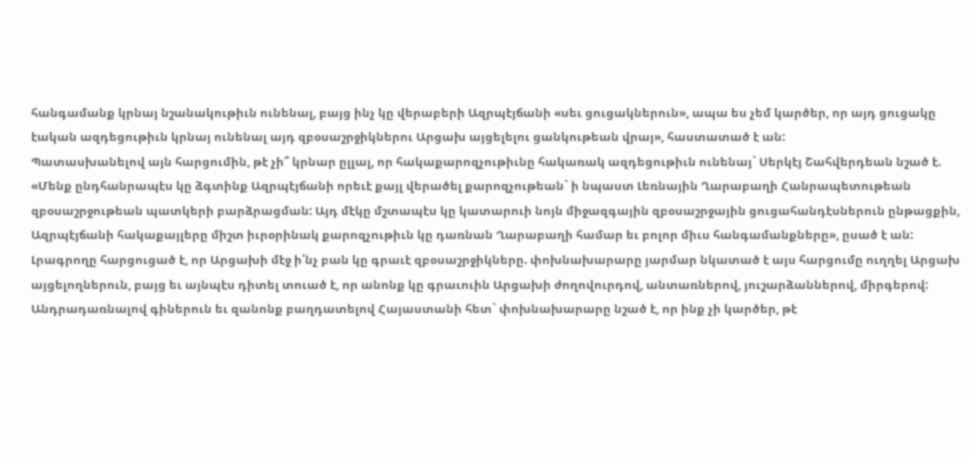հանգամանք կրնայ նշանակութիւն ունենալ, բայց ինչ կը վերաբերի Ազրպէյճանի «սեւ ցուցակներուն», ապա ես չեմ կարծեր, որ այդ ցուցակը էական ազդեցութիւն կրնայ ունենալ այդ զբօսաշրջիկներու Արցախ այցելելու ցանկութեան վրայ», հաստատած է ան:
Պատասխանելով այն հարցումին, թէ չի՞ կրնար ըլլալ, որ հակաքարոզչութիւնը հակառակ ազդեցութիւն ունենայ` Սերկէյ Շահվերդեան նշած է. «Մենք ընդհանրապէս կը ձգտինք Ազրպէյճանի որեւէ քայլ վերածել քարոզչութեան` ի նպաստ Լեռնային Ղարաբաղի Հանրապետութեան զբօսաշրջութեան պատկերի բարձրացման: Այդ մէկը մշտապէս կը կատարուի նոյն միջազգային զբօսաշրջային ցուցահանդէսներուն ընթացքին, Ազրպէյճանի հակաքայլերը միշտ իւրօրինակ քարոզչութիւն կը դառնան Ղարաբաղի համար եւ բոլոր միւս հանգամանքները», ըսած է ան:
Լրագրողը հարցուցած է, որ Արցախի մէջ ի՛նչ բան կը գրաւէ զբօսաշրջիկները. փոխնախարարը յարմար նկատած է այս հարցումը ուղղել Արցախ այցելողներուն, բայց եւ այնպէս դիտել տուած է, որ անոնք կը գրաւուին Արցախի ժողովուրդով, անտառներով, յուշարձաններով, միրգերով:
Անդրադառնալով գիներուն եւ զանոնք բաղդատելով Հայաստանի հետ` փոխնախարարը նշած է, որ ինք չի կարծեր, թէ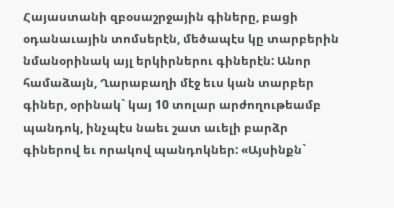Հայաստանի զբօսաշրջային գիները, բացի օդանաւային տոմսերէն, մեծապէս կը տարբերին նմանօրինակ այլ երկիրներու գիներէն: Անոր համաձայն, Ղարաբաղի մէջ եւս կան տարբեր գիներ, օրինակ` կայ 10 տոլար արժողութեամբ պանդոկ, ինչպէս նաեւ շատ աւելի բարձր գիներով եւ որակով պանդոկներ: «Այսինքն`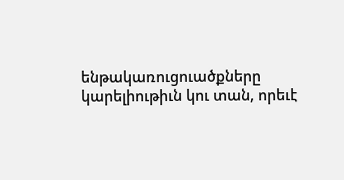ենթակառուցուածքները կարելիութիւն կու տան, որեւէ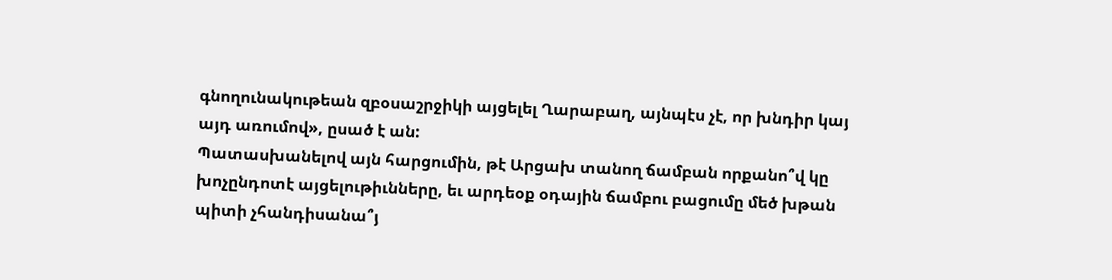գնողունակութեան զբօսաշրջիկի այցելել Ղարաբաղ, այնպէս չէ, որ խնդիր կայ այդ առումով», ըսած է ան:
Պատասխանելով այն հարցումին, թէ Արցախ տանող ճամբան որքանո՞վ կը խոչընդոտէ այցելութիւնները, եւ արդեօք օդային ճամբու բացումը մեծ խթան պիտի չհանդիսանա՞յ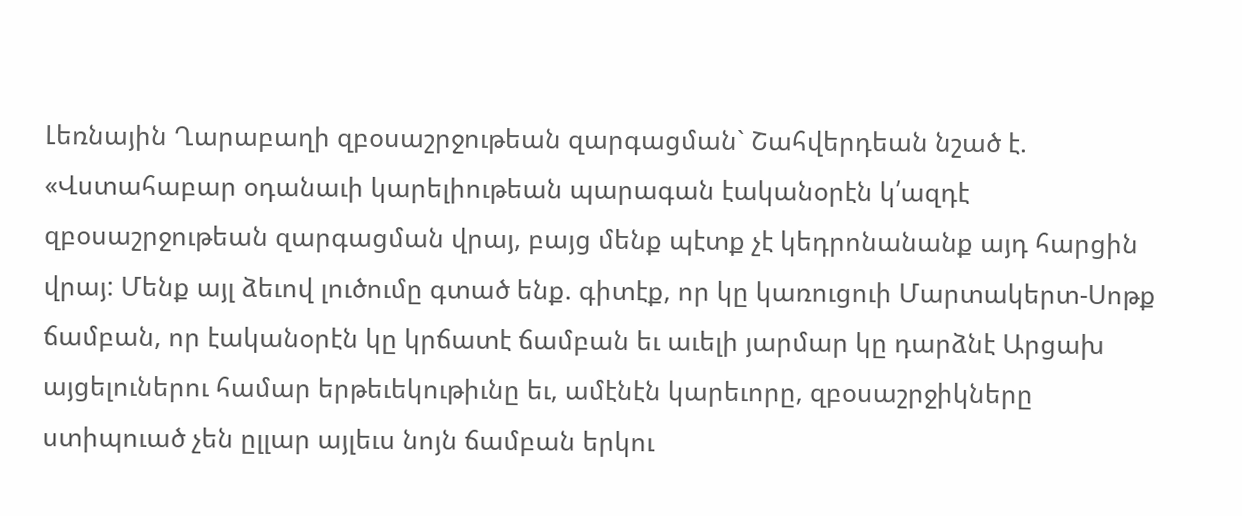Լեռնային Ղարաբաղի զբօսաշրջութեան զարգացման` Շահվերդեան նշած է. «Վստահաբար օդանաւի կարելիութեան պարագան էականօրէն կ՛ազդէ զբօսաշրջութեան զարգացման վրայ, բայց մենք պէտք չէ կեդրոնանանք այդ հարցին վրայ: Մենք այլ ձեւով լուծումը գտած ենք. գիտէք, որ կը կառուցուի Մարտակերտ-Սոթք ճամբան, որ էականօրէն կը կրճատէ ճամբան եւ աւելի յարմար կը դարձնէ Արցախ այցելուներու համար երթեւեկութիւնը եւ, ամէնէն կարեւորը, զբօսաշրջիկները ստիպուած չեն ըլլար այլեւս նոյն ճամբան երկու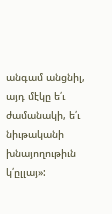անգամ անցնիլ, այդ մէկը ե՛ւ ժամանակի, ե՛ւ նիւթականի խնայողութիւն կ՛ըլլայ»: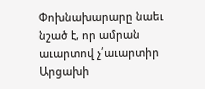Փոխնախարարը նաեւ նշած է, որ ամրան աւարտով չ՛աւարտիր Արցախի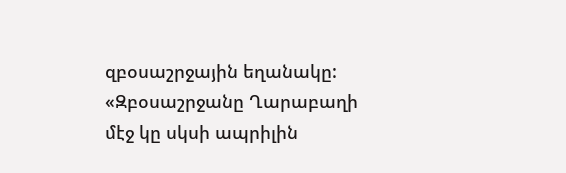զբօսաշրջային եղանակը: «Զբօսաշրջանը Ղարաբաղի մէջ կը սկսի ապրիլին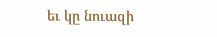եւ կը նուազի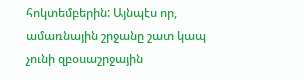հոկտեմբերին: Այնպէս որ, ամառնային շրջանը շատ կապ չունի զբօսաշրջային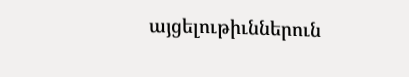այցելութիւններուն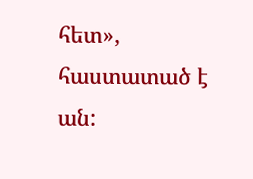հետ», հաստատած է ան: